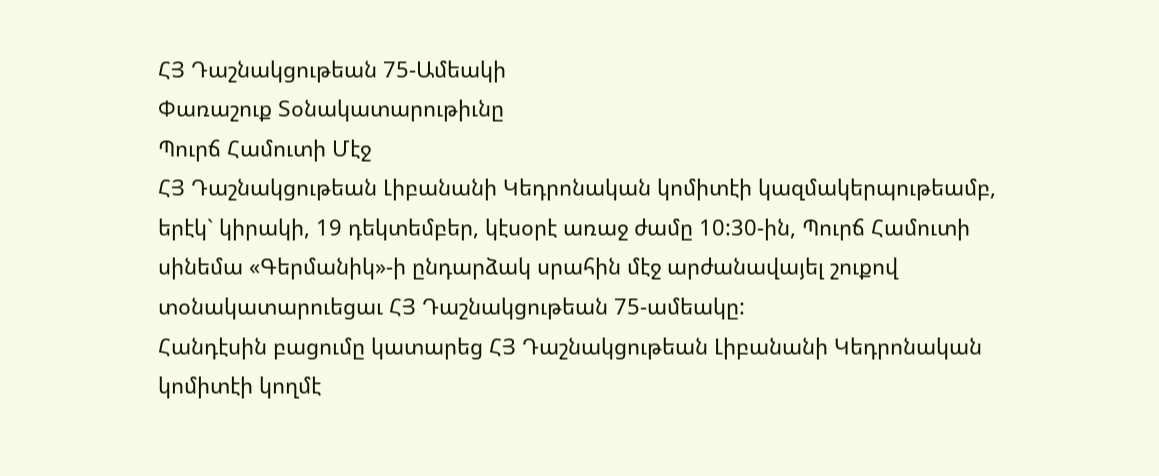ՀՅ Դաշնակցութեան 75-Ամեակի
Փառաշուք Տօնակատարութիւնը
Պուրճ Համուտի Մէջ
ՀՅ Դաշնակցութեան Լիբանանի Կեդրոնական կոմիտէի կազմակերպութեամբ, երէկ` կիրակի, 19 դեկտեմբեր, կէսօրէ առաջ ժամը 10:30-ին, Պուրճ Համուտի սինեմա «Գերմանիկ»-ի ընդարձակ սրահին մէջ արժանավայել շուքով տօնակատարուեցաւ ՀՅ Դաշնակցութեան 75-ամեակը:
Հանդէսին բացումը կատարեց ՀՅ Դաշնակցութեան Լիբանանի Կեդրոնական կոմիտէի կողմէ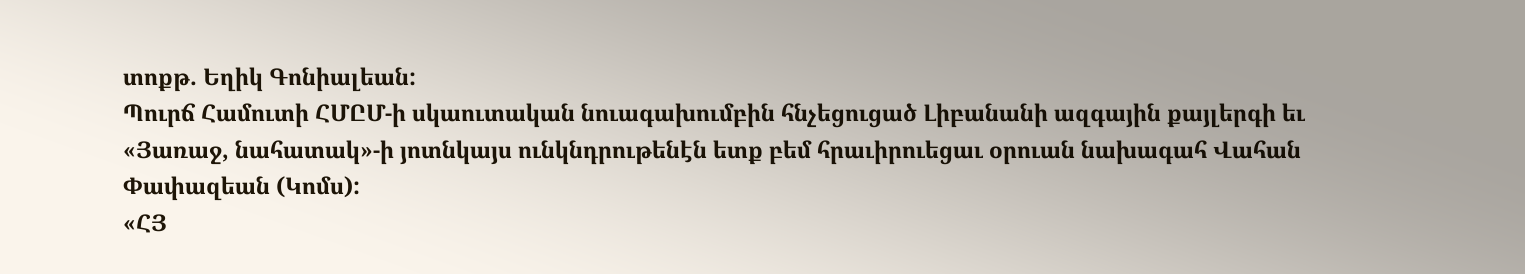տոքթ. Եղիկ Գոնիալեան:
Պուրճ Համուտի ՀՄԸՄ-ի սկաուտական նուագախումբին հնչեցուցած Լիբանանի ազգային քայլերգի եւ «Յառաջ, նահատակ»-ի յոտնկայս ունկնդրութենէն ետք բեմ հրաւիրուեցաւ օրուան նախագահ Վահան Փափազեան (Կոմս):
«ՀՅ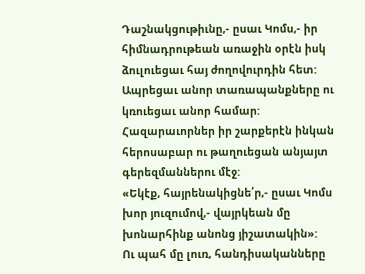Դաշնակցութիւնը,- ըսաւ Կոմս,- իր հիմնադրութեան առաջին օրէն իսկ ձուլուեցաւ հայ ժողովուրդին հետ: Ապրեցաւ անոր տառապանքները ու կռուեցաւ անոր համար: Հազարաւորներ իր շարքերէն ինկան հերոսաբար ու թաղուեցան անյայտ գերեզմաններու մէջ:
«Եկէք, հայրենակիցնե՛ր,- ըսաւ Կոմս խոր յուզումով,- վայրկեան մը խոնարհինք անոնց յիշատակին»:
Ու պահ մը լուռ, հանդիսականները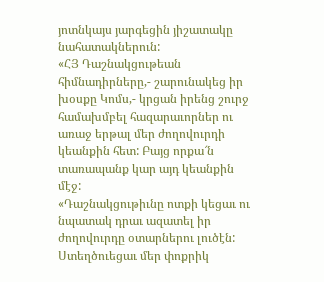յոտնկայս յարգեցին յիշատակը նահատակներուն:
«ՀՅ Դաշնակցութեան հիմնադիրները,- շարունակեց իր խօսքը Կոմս,- կրցան իրենց շուրջ համախմբել հազարաւորներ ու առաջ երթալ մեր ժողովուրդի կեանքին հետ: Բայց որքա՜ն տառապանք կար այդ կեանքին մէջ:
«Դաշնակցութիւնը ոտքի կեցաւ ու նպատակ դրաւ ազատել իր ժողովուրդը օտարներու լուծէն: Ստեղծուեցաւ մեր փոքրիկ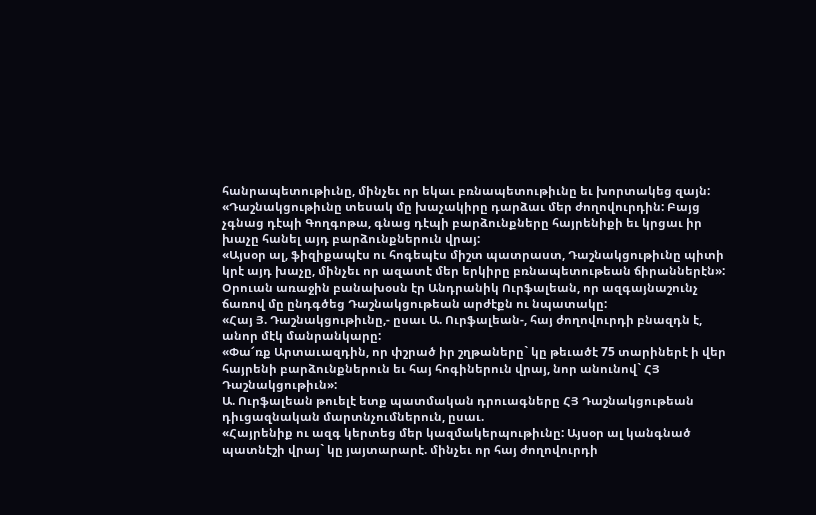հանրապետութիւնը, մինչեւ որ եկաւ բռնապետութիւնը եւ խորտակեց զայն:
«Դաշնակցութիւնը տեսակ մը խաչակիրը դարձաւ մեր ժողովուրդին: Բայց չգնաց դէպի Գողգոթա, գնաց դէպի բարձունքները հայրենիքի եւ կրցաւ իր խաչը հանել այդ բարձունքներուն վրայ:
«Այսօր ալ, ֆիզիքապէս ու հոգեպէս միշտ պատրաստ, Դաշնակցութիւնը պիտի կրէ այդ խաչը, մինչեւ որ ազատէ մեր երկիրը բռնապետութեան ճիրաններէն»:
Օրուան առաջին բանախօսն էր Անդրանիկ Ուրֆալեան, որ ազգայնաշունչ ճառով մը ընդգծեց Դաշնակցութեան արժէքն ու նպատակը:
«Հայ Յ. Դաշնակցութիւնը,- ըսաւ Ա. Ուրֆալեան-, հայ ժողովուրդի բնազդն է, անոր մէկ մանրանկարը:
«Փա՜ռք Արտաւազդին, որ փշրած իր շղթաները` կը թեւածէ 75 տարիներէ ի վեր հայրենի բարձունքներուն եւ հայ հոգիներուն վրայ, նոր անունով` ՀՅ Դաշնակցութիւն»:
Ա. Ուրֆալեան թուելէ ետք պատմական դրուագները ՀՅ Դաշնակցութեան դիւցազնական մարտնչումներուն, ըսաւ.
«Հայրենիք ու ազգ կերտեց մեր կազմակերպութիւնը: Այսօր ալ կանգնած պատնէշի վրայ` կը յայտարարէ. մինչեւ որ հայ ժողովուրդի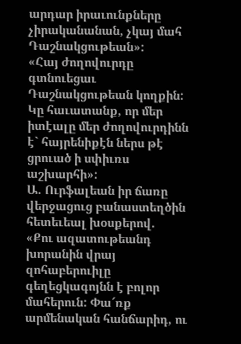արդար իրաւունքները չիրականանան, չկայ մահ Դաշնակցութեան»:
«Հայ ժողովուրդը գտնուեցաւ Դաշնակցութեան կողքին: Կը հաւատանք, որ մեր իտէալը մեր ժողովուրդինն է` հայրենիքէն ներս թէ ցրուած ի սփիւռս աշխարհի»:
Ա. Ուրֆալեան իր ճառը վերջացուց բանաստեղծին հետեւեալ խօսքերով.
«Քու ազատութեանդ խորանին վրայ զոհաբերուիլը գեղեցկագոյնն է բոլոր մահերուն: Փա՜ռք արմենական հանճարիդ, ու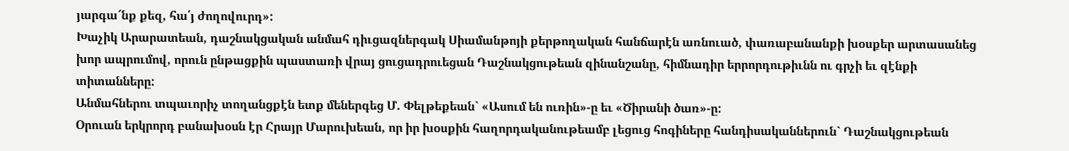յարգա՜նք քեզ, հա՛յ ժողովուրդ»:
Խաչիկ Արարատեան, դաշնակցական անմահ դիւցազներգակ Սիամանթոյի քերթողական հանճարէն առնուած, փառաբանանքի խօսքեր արտասանեց խոր ապրումով, որուն ընթացքին պաստառի վրայ ցուցադրուեցան Դաշնակցութեան զինանշանը, հիմնադիր երրորդութիւնն ու գրչի եւ զէնքի տիտանները:
Անմահներու տպաւորիչ տողանցքէն ետք մեներգեց Մ. Փելթեքեան` «Ասում են ուռին»-ը եւ «Ծիրանի ծառ»-ը:
Օրուան երկրորդ բանախօսն էր Հրայր Մարուխեան, որ իր խօսքին հաղորդականութեամբ լեցուց հոգիները հանդիսականներուն` Դաշնակցութեան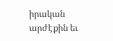իրական արժէքին եւ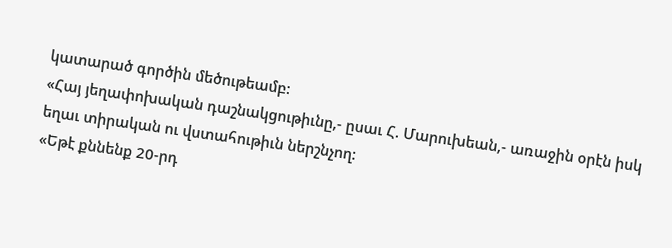կատարած գործին մեծութեամբ:
«Հայ յեղափոխական դաշնակցութիւնը,- ըսաւ Հ. Մարուխեան,- առաջին օրէն իսկ եղաւ տիրական ու վստահութիւն ներշնչող:
«Եթէ քննենք 20-րդ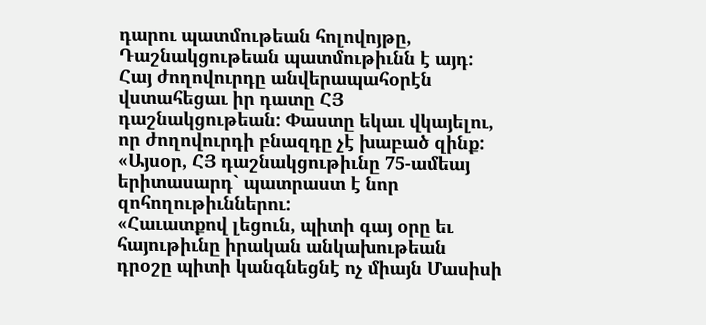դարու պատմութեան հոլովոյթը, Դաշնակցութեան պատմութիւնն է այդ: Հայ ժողովուրդը անվերապահօրէն վստահեցաւ իր դատը ՀՅ դաշնակցութեան: Փաստը եկաւ վկայելու, որ ժողովուրդի բնազդը չէ խաբած զինք:
«Այսօր, ՀՅ դաշնակցութիւնը 75-ամեայ երիտասարդ` պատրաստ է նոր զոհողութիւններու:
«Հաւատքով լեցուն, պիտի գայ օրը եւ հայութիւնը իրական անկախութեան դրօշը պիտի կանգնեցնէ ոչ միայն Մասիսի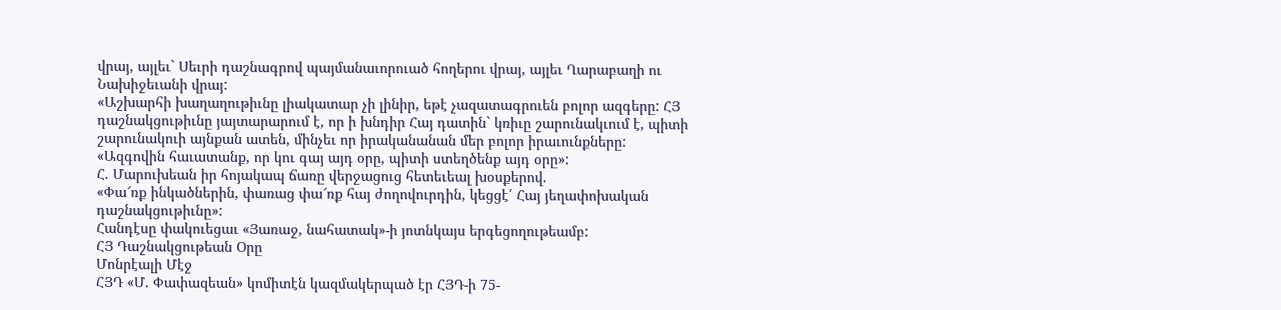վրայ, այլեւ` Սեւրի դաշնագրով պայմանաւորուած հողերու վրայ, այլեւ Ղարաբաղի ու Նախիջեւանի վրայ:
«Աշխարհի խաղաղութիւնը լիակատար չի լինիր, եթէ չազատագրուեն բոլոր ազգերը: ՀՅ դաշնակցութիւնը յայտարարում է, որ ի խնդիր Հայ դատին` կռիւը շարունակւում է, պիտի շարունակուի այնքան ատեն, մինչեւ որ իրականանան մեր բոլոր իրաւունքները:
«Ազգովին հաւատանք, որ կու գայ այդ օրը, պիտի ստեղծենք այդ օրը»:
Հ. Մարուխեան իր հոյակապ ճառը վերջացուց հետեւեալ խօսքերով.
«Փա՜ռք ինկածներին, փառաց փա՜ռք հայ ժողովուրդին, կեցցէ՛ Հայ յեղափոխական դաշնակցութիւնը»:
Հանդէսը փակուեցաւ «Յառաջ, նահատակ»-ի յոտնկայս երգեցողութեամբ:
ՀՅ Դաշնակցութեան Օրը
Մոնրէալի Մէջ
ՀՅԴ «Մ. Փափազեան» կոմիտէն կազմակերպած էր ՀՅԴ-ի 75-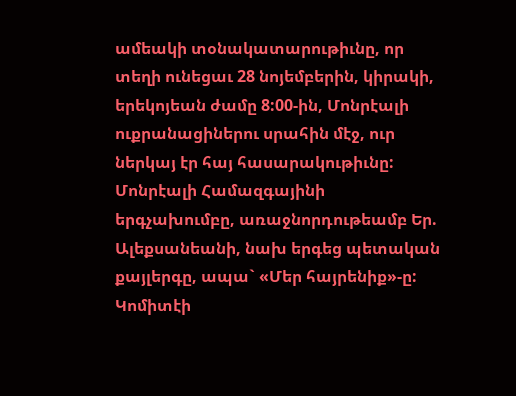ամեակի տօնակատարութիւնը, որ տեղի ունեցաւ 28 նոյեմբերին, կիրակի, երեկոյեան ժամը 8:00-ին, Մոնրէալի ուքրանացիներու սրահին մէջ, ուր ներկայ էր հայ հասարակութիւնը:
Մոնրէալի Համազգայինի երգչախումբը, առաջնորդութեամբ Եր. Ալեքսանեանի, նախ երգեց պետական քայլերգը, ապա` «Մեր հայրենիք»-ը:
Կոմիտէի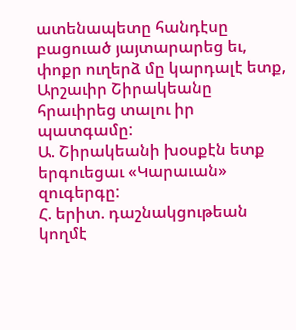ատենապետը հանդէսը բացուած յայտարարեց եւ, փոքր ուղերձ մը կարդալէ ետք, Արշաւիր Շիրակեանը հրաւիրեց տալու իր պատգամը:
Ա. Շիրակեանի խօսքէն ետք երգուեցաւ «Կարաւան» զուգերգը:
Հ. երիտ. դաշնակցութեան կողմէ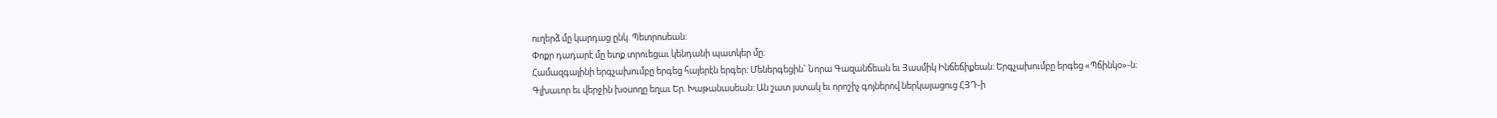ուղերձ մը կարդաց ընկ. Պետրոսեան:
Փոքր դադարէ մը ետք տրուեցաւ կենդանի պատկեր մը:
Համազգայինի երգչախումբը երգեց հայերէն երգեր: Մեներգեցին` Նորա Գազանճեան եւ Յասմիկ Ինճեճիքեան: Երգչախումբը երգեց «Պճինկօ»-ն:
Գլխաւոր եւ վերջին խօսողը եղաւ Եր. Խաթանասեան: Ան շատ յստակ եւ որոշիչ գոյներով ներկայացուց ՀՅԴ-ի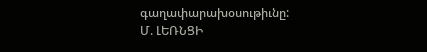գաղափարախօսութիւնը:
Մ. ԼԵՌՆՑԻ